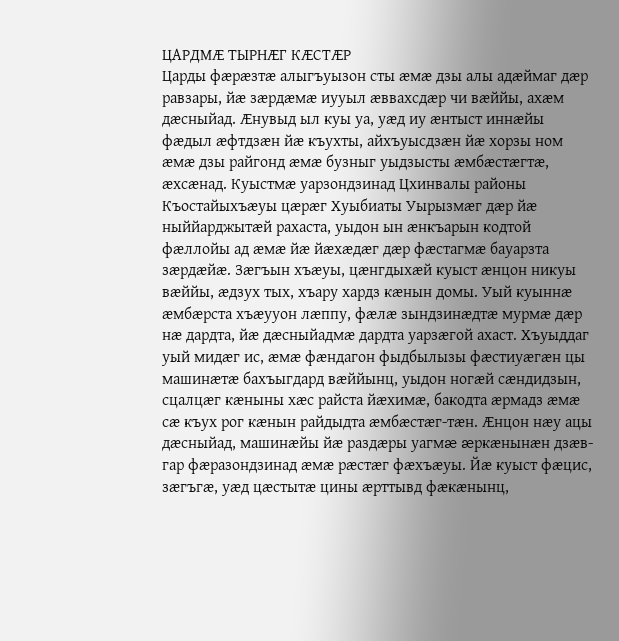ЦАРДМÆ ТЫРНÆГ КÆСТÆР
Царды фæрæзтæ алыгъуызон сты æмæ дзы алы адæймаг дæр равзары, йæ зæрдæмæ иууыл æввахсдæр чи вæййы, ахæм дæсныйад. Æнувыд ыл куы уа, уæд иу æнтыст иннæйы фæдыл æфтдзæн йæ къухты, айхъуысдзæн йæ хорзы ном æмæ дзы райгонд æмæ бузныг уыдзысты æмбæстæгтæ, æхсæнад. Куыстмæ уарзондзинад Цхинвалы районы Къостайыхъæуы цæрæг Хуыбиаты Уырызмæг дæр йæ ныййарджытæй рахаста, уыдон ын æнкъарын кодтой фæллойы ад æмæ йæ йæхæдæг дæр фæстагмæ бауарзта зæрдæйæ. Зæгъын хъæуы, цæнгдыхæй куыст æнцон никуы вæййы, æдзух тых, хъару хардз кæнын домы. Уый куыннæ æмбæрста хъæууон лæппу, фæлæ зындзинæдтæ мурмæ дæр нæ дардта, йæ дæсныйадмæ дардта уарзæгой ахаст. Хъуыддаг уый мидæг ис, æмæ фæндагон фыдбылызы фæстиуæгæн цы машинæтæ бахъыгдард вæййынц, уыдон ногæй сæндидзын, сцалцæг кæныны хæс райста йæхимæ, бакодта æрмадз æмæ сæ къух рог кæнын райдыдта æмбæстæг-тæн. Æнцон нæу ацы дæсныйад, машинæйы йæ раздæры уагмæ æркæнынæн дзæв-гар фæразондзинад æмæ рæстæг фæхъæуы. Йæ куыст фæцис, зæгъгæ, уæд цæстытæ цины æрттывд фæкæнынц,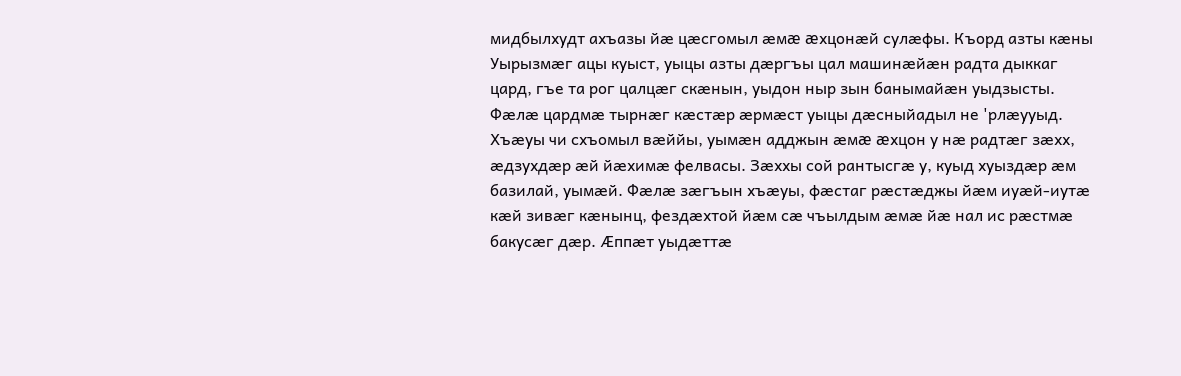мидбылхудт ахъазы йæ цæсгомыл æмæ æхцонæй сулæфы. Къорд азты кæны Уырызмæг ацы куыст, уыцы азты дæргъы цал машинæйæн радта дыккаг цард, гъе та рог цалцæг скæнын, уыдон ныр зын банымайæн уыдзысты. Фæлæ цардмæ тырнæг кæстæр æрмæст уыцы дæсныйадыл не 'рлæууыд. Хъæуы чи схъомыл вæййы, уымæн адджын æмæ æхцон у нæ радтæг зæхх, æдзухдæр æй йæхимæ фелвасы. Зæххы сой рантысгæ у, куыд хуыздæр æм базилай, уымæй. Фæлæ зæгъын хъæуы, фæстаг рæстæджы йæм иуæй-иутæ кæй зивæг кæнынц, фездæхтой йæм сæ чъылдым æмæ йæ нал ис рæстмæ бакусæг дæр. Æппæт уыдæттæ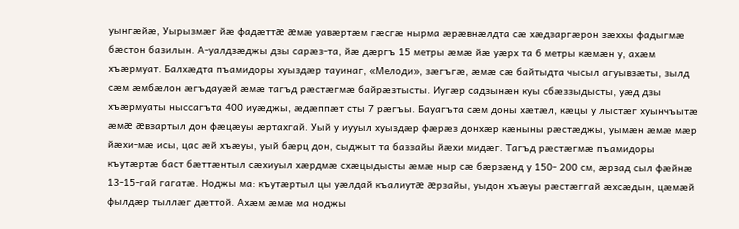уынгæйæ, Уырызмæг йæ фадæттæ æмæ уавæртæм гæсгæ нырма æрæвнæлдта сæ хæдзаргæрон зæххы фадыгмæ бæстон базилын. А-уалдзæджы дзы сарæз-та, йæ дæргъ 15 метры æмæ йæ уæрх та 6 метры кæмæн у, ахæм хъæрмуат. Балхæдта пъамидоры хуыздæр тауинаг, «Мелоди», зæгъгæ, æмæ сæ байтыдта чысыл агуывзæты, зылд сæм æмбæлон æгъдауæй æмæ тагъд рæстæгмæ байрæзтысты. Иугæр садзынæн куы сбæззыдысты, уæд дзы хъæрмуаты ныссагъта 400 иуæджы, æдæппæт сты 7 рæгъы. Бауагъта сæм доны хæтæл, кæцы у лыстæг хуынчъытæ æмæ æвзартыл дон фæцæуы æртахгай. Уый у иууыл хуыздæр фæрæз донхæр кæныны рæстæджы, уымæн æмæ мæр йæхи-мæ исы, цас æй хъæуы, уый бæрц дон, сыджыт та баззайы йæхи мидæг. Тагъд рæстæгмæ пъамидоры къутæртæ баст бæттæнтыл сæхиуыл хæрдмæ схæцыдысты æмæ ныр сæ бæрзæнд у 150- 200 см, æрзад сыл фæйнæ 13-15-гай гагатæ. Ноджы ма: къутæртыл цы уæлдай къалиутæ æрзайы, уыдон хъæуы рæстæггай æхсæдын, цæмæй фылдæр тыллæг дæттой. Ахæм æмæ ма ноджы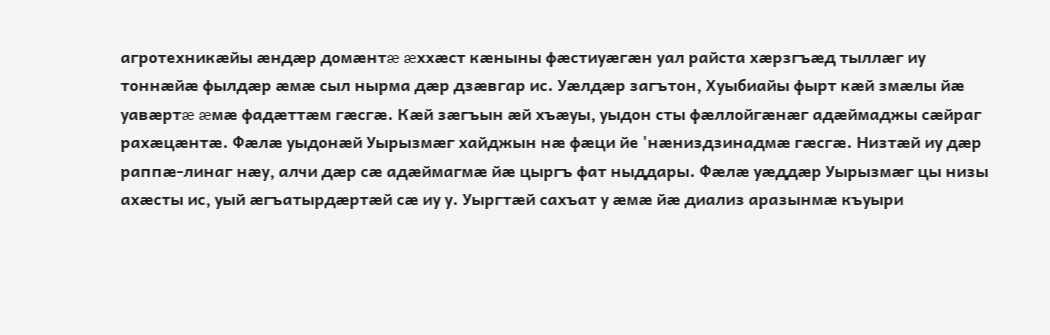агротехникæйы æндæр домæнтæ æххæст кæныны фæстиуæгæн уал райста хæрзгъæд тыллæг иу тоннæйæ фылдæр æмæ сыл нырма дæр дзæвгар ис. Уæлдæр загътон, Хуыбиайы фырт кæй змæлы йæ уавæртæ æмæ фадæттæм гæсгæ. Кæй зæгъын æй хъæуы, уыдон сты фæллойгæнæг адæймаджы сæйраг рахæцæнтæ. Фæлæ уыдонæй Уырызмæг хайджын нæ фæци йе 'нæниздзинадмæ гæсгæ. Низтæй иу дæр раппæ-линаг нæу, алчи дæр сæ адæймагмæ йæ цыргъ фат ныддары. Фæлæ уæддæр Уырызмæг цы низы ахæсты ис, уый æгъатырдæртæй сæ иу у. Уыргтæй сахъат у æмæ йæ диализ аразынмæ къуыри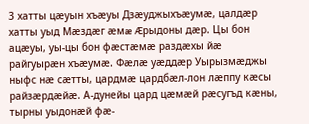3 хатты цæуын хъæуы Дзæуджыхъæумæ, цалдæр хатты уыд Мæздæг æмæ Æрыдоны дæр. Цы бон ацæуы, уы-цы бон фæстæмæ раздæхы йæ райгуырæн хъæумæ. Фæлæ уæддæр Уырызмæджы ныфс нæ сæтты, цардмæ цардбæл-лон лæппу кæсы райзæрдæйæ. А-дунейы цард цæмæй рæсугъд кæны, тырны уыдонæй фæ-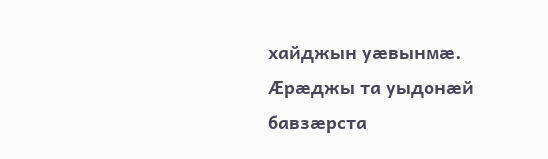хайджын уæвынмæ. Æрæджы та уыдонæй бавзæрста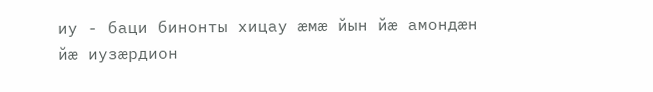иу - баци бинонты хицау æмæ йын йæ амондæн йæ иузæрдион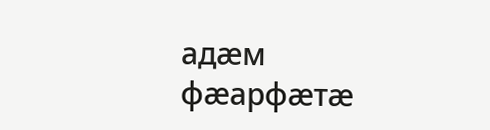адæм фæарфæтæ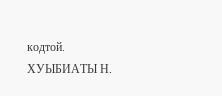кодтой. ХУЫБИАТЫ Н.